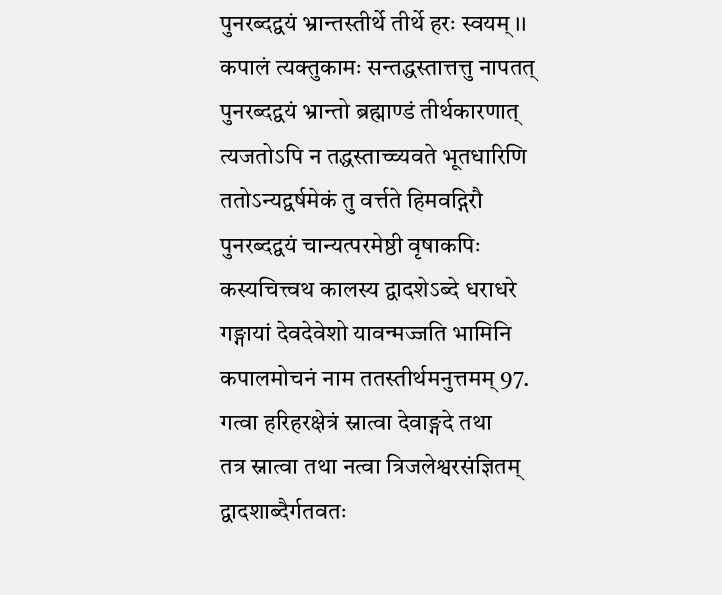पुनरब्दद्वयं भ्रान्तस्तीर्थे तीर्थे हरः स्वयम् ।। कपालं त्यक्तुकामः सन्तद्धस्तात्तत्तु नापतत्
पुनरब्दद्वयं भ्रान्तो ब्रह्माण्डं तीर्थकारणात्
त्यजतोऽपि न तद्धस्ताच्च्यवते भूतधारिणि
ततोऽन्यद्वर्षमेकं तु वर्त्तते हिमवद्गिरौ
पुनरब्दद्वयं चान्यत्परमेष्ठी वृषाकपिः
कस्यचित्त्वथ कालस्य द्वादशेऽब्दे धराधरे
गङ्गायां देवदेवेशो यावन्मज्जति भामिनि
कपालमोचनं नाम ततस्तीर्थमनुत्तमम् 97.
गत्वा हरिहरक्षेत्रं स्नात्वा देवाङ्गदे तथा
तत्र स्नात्वा तथा नत्वा त्रिजलेश्वरसंज्ञितम्
द्वादशाब्दैर्गतवतः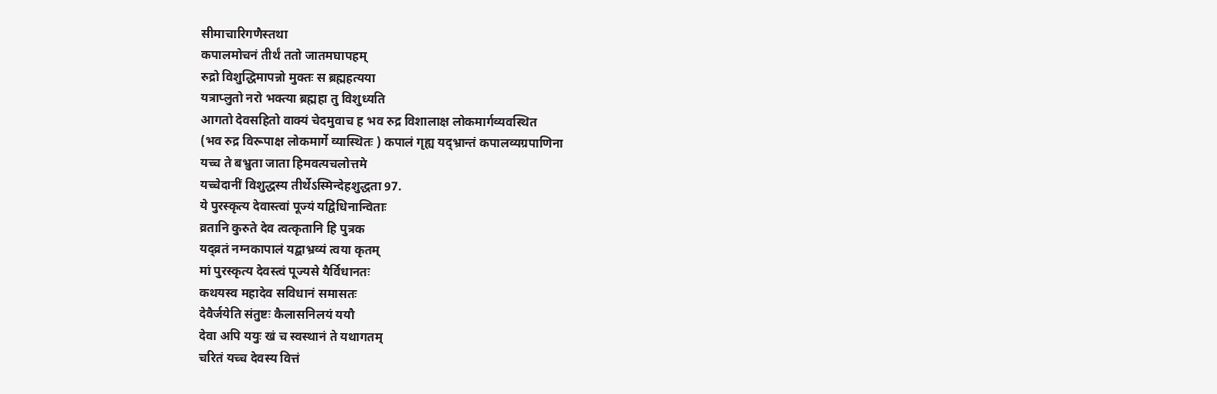सीमाचारिगणैस्तथा
कपालमोचनं तीर्थं ततो जातमघापहम्
रुद्रो विशुद्धिमापन्नो मुक्तः स ब्रह्महत्यया
यत्राप्लुतो नरो भक्त्या ब्रह्महा तु विशुध्यति
आगतो देवसहितो वाक्यं चेदमुवाच ह भव रुद्र विशालाक्ष लोकमार्गव्यवस्थित
(भव रुद्र विरूपाक्ष लोकमार्गे व्यास्थितः ) कपालं गृह्य यद्भ्रान्तं कपालव्यग्रपाणिना
यच्च ते बभ्रुता जाता हिमवत्यचलोत्तमे
यच्चेदानीं विशुद्धस्य तीर्थेऽस्मिन्देहशुद्धता 97.
ये पुरस्कृत्य देवास्त्वां पूज्यं यद्विधिनान्विताः
व्रतानि कुरुते देव त्वत्कृतानि हि पुत्रक
यद्व्रतं नग्नकापालं यद्बाभ्रव्यं त्वया कृतम्
मां पुरस्कृत्य देवस्त्वं पूज्यसे यैर्विधानतः
कथयस्व महादेव सविधानं समासतः
देवैर्जयेति संतुष्टः कैलासनिलयं ययौ
देवा अपि ययुः खं च स्वस्थानं ते यथागतम्
चरितं यच्च देवस्य वित्तं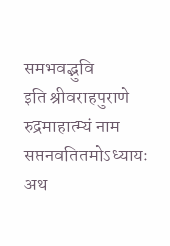समभवद्भुवि
इति श्रीवराहपुराणे रुद्रमाहात्म्यं नाम सप्तनवतितमोऽध्यायः
अथ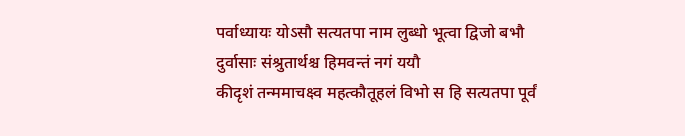पर्वाध्यायः योऽसौ सत्यतपा नाम लुब्धो भूत्वा द्विजो बभौ
दुर्वासाः संश्रुतार्थश्च हिमवन्तं नगं ययौ
कीदृशं तन्ममाचक्ष्व महत्कौतूहलं विभो स हि सत्यतपा पूर्वं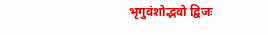भृगुवंशोद्भवो द्विजः